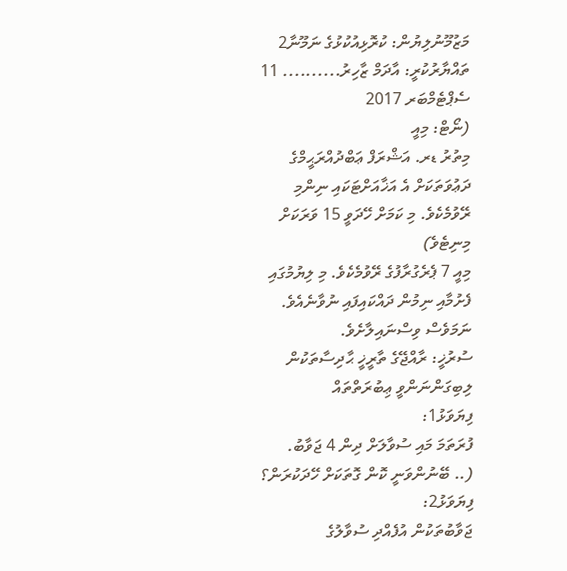މަޒުމޫނުލިޔުން: ކުރޮޅިއުކުޅުގެ ނަމޫނާ2
ތައްޔާރުކުރީ: އާދަމް ޒާހިރު.......... 11
ސެޕްޓެމްބަރ 2017
(ނޯޓް: މިއީ
މިތުރު ޑރ. އަޝްރަފް ޢަބްދުއްރަޙީމްގެ ދަޢުވަތަކަށް އެ އަޚާއަށްޓަކައި ނިންމި
ރޭވުމެކެވެ. މި ކަމަށް ހޭދަވީ 15 ވަރަކަށް މިނިޓެވެ)
މިއީ 7 ޕެރެގުރާފުގެ ރޭވުމެކެވެ. މި ލިޔުމުގައި ފެށުމާއި ނިމުން ދައްކައިފައި ނުވާނެއެވެ. ނަމަވެސް ވިސްނައިލާށެވެ.
ސުރުޚީ: ރާއްޖޭގެ ތާރީޚީ ޙާދިސާތަކުން
ލިބިގަންނަންވީ ޢިބުރަތްތައް
ފިޔަވަޅު1:
ފުރަތަމަ މައި ސުވާލަށް ދިން 4 ޖަވާބު.
(.. ބޭނުންވަނީ ކޮން ގޮތަކަށް ހޭދަކުރަން؟
ފިޔަވަޅު2:
ޖަވާބުތަކުން އުފެއްދި ސުވާލުގެ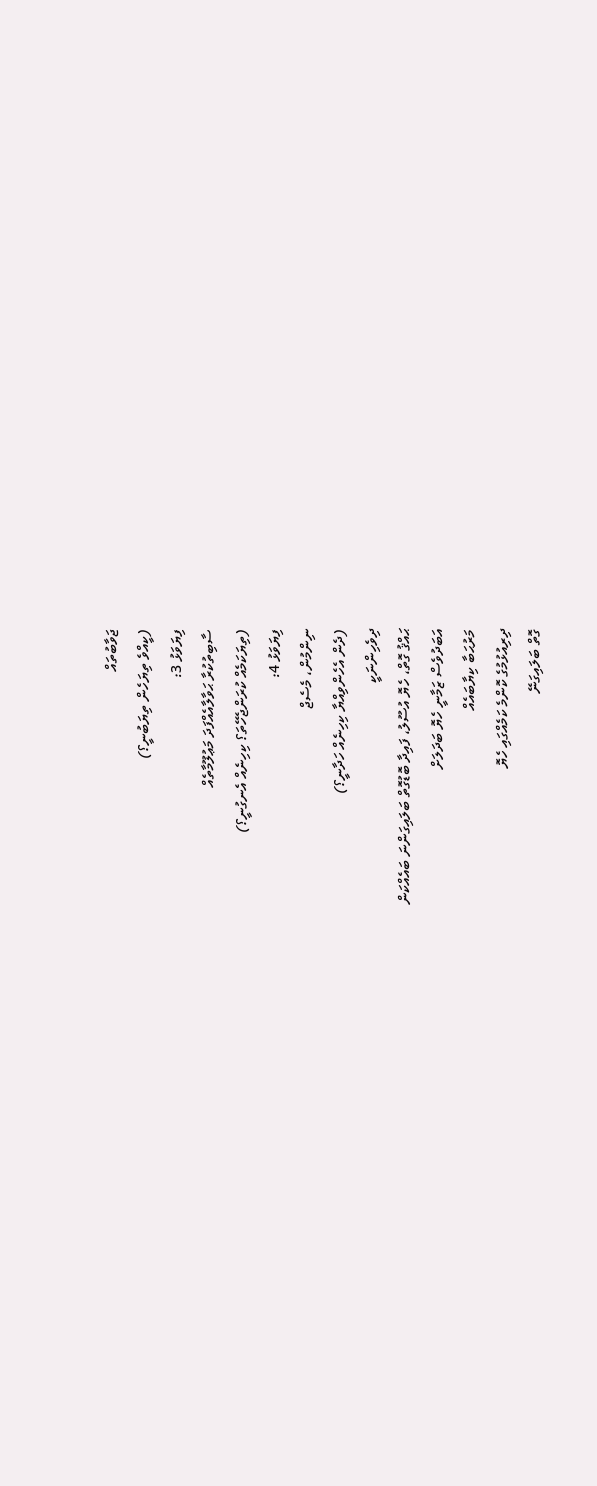ޖަވާބުތައް
(ކީއްވެ ތިޔަހެން ތިޔަބުނީ؟)
ފިޔަވަޅު 3:
ސާބިތުކުރާ ޙަވާލާއެއްފަދަ މަޢުލޫމާތެއް
(ތިޔަކަމެއް ކުރަންޖެހޭތަ؟ ކިހިނެއް އެނގުނީ؟)
ފިޔަވަޅު 4:
ނިންމުން، މެސެޖް
(ދެން އެހެންވިއްޔާ ކިހިނެއް ހަދާނީ؟)
ދިވެހިންނަކީ
ޙައްޤު ގޮތް، ހެޔޮ އުސޫލު، ފައިދާ ބޮޑުގޮތް ބަލައިގަންނަ ބައެއްކަން
އަބަދުވެސް ޒަމާނީ ހެޔޮ ބަދަލަށް
މަރުޙަބާ ކިޔާބައެއް
ދިރިއުޅުމުގެ ކޮންމެ ކަމެއްގައި ހެޔޮ
ގޮތް ބަލައިގަނޭ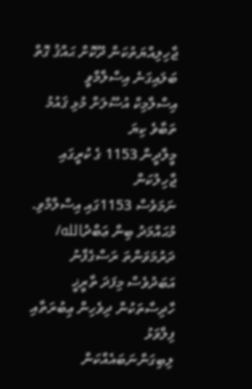ޖާހިލިއްޔަތުކަން ދޫކޮށް ޙައްޤު ގޮތް
ބަލައިގަނެ އިސްލާމްވީ
އިސްލާމިކް އުސޫލަށް މުޅި ޤައުމު
ތަބާވެ ކިޔަ
މީލާދީން 1153 ގެ ކުރީގައި ޖާހިލުކަން
ނަމަވެސް 1153ގައި އިސްލާމްވި. މުޙައްމަދު ބިން ޢަބްދުالله/ ދަރުމަވަންތަ ރަސްގެފާނު
އަބަދުވެސް މިފަދަ ތާރީޚީ ހާދިސާތަކުން ދިވެހިން ޢިބުރަތާއި ފިލާވަޅު
ލިބިގަންނަބައެއްކަން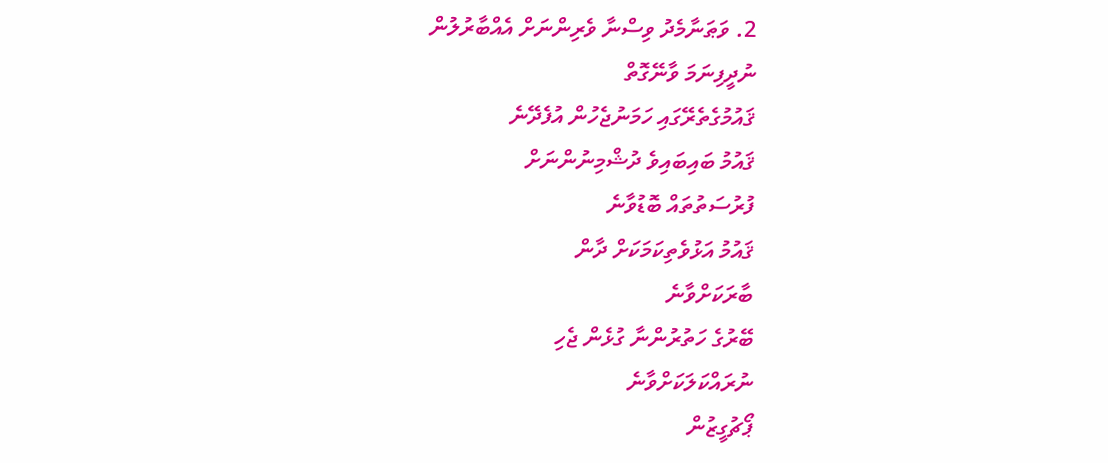2. ވަޠަނާމެދު ވިސްނާ ވެރިންނަށް އެއްބާރުލުން
ނުދީފިނަމަ ވާނޭގޮތް
ޤައުމުގެތެރޭގައި ހަމަނުޖެހުން އުފެދޭނެ
ޤައުމު ބައިބައިވެ ދުޝްމިނުންނަށް
ފުރުސަތުތައް ބޮޑުވާނެ
ޤައުމު އަޅުވެތިކަމަކަށް ދާން
ބާރަކަށްވާނެ
ބޭރުގެ ހަތުރުންނާ ގުޅެން ޖެހި
ނުރައްކަލަކަށްވާނެ
ޕޯޗުގީޒުން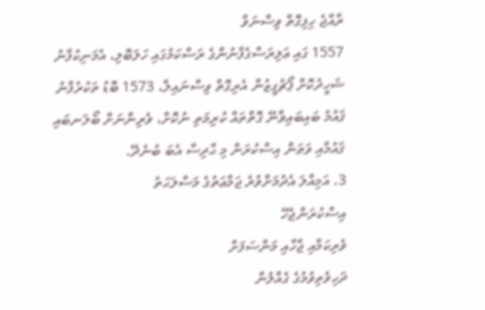ރާއްޖެ ހިފިގޮތް ވިސްނަވާ
1557 ގައި ޢަލިރަސްގެފާނުންގެ ރަސްކަމުގައި ހަލަބޮލި، އެމަނިކުފާނު
ޝަހީދުކޮށް ޕޯޗުގީޒުން އެރިގޮތް ވިސްނައިލާ، 1573 ބޮޑު ތަކުރުފާނު
ޤައުމު ބައިބައިވާނޭ ގޮތްތައް ކުރިމަތި ނުކޮށް، ވެރިންނަށް ބޯލަނބައި
ޤައުމާއި ވަޠަން އިސްކުރަން މި ޙާދިސާ އެބަ ބުނެދޭ.
3. އަމިއްލަ އެދުމަށްވުރެ ޖަމާޢަތުގެ މަސްލަޙަތު
އިސްކުރަންޖެހޭ
ވެރިކަމާއި ޖާހާއި މަންސަފަށް
ދަހިވެތިވުމުގެ ގެއްލުން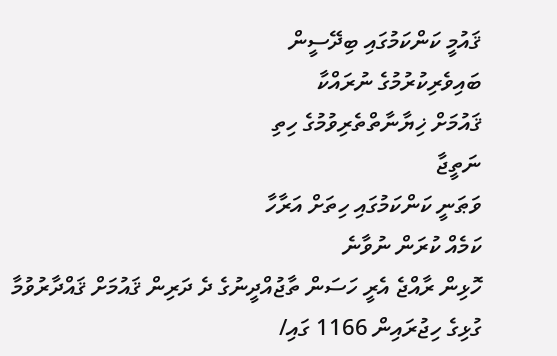ޤައުމީ ކަންކަމުގައި ބިދޭސީން
ބައިވެރިކުރުމުގެ ނުރައްކާ
ޤައުމަށް ޚިޔާނާތްތެރިވުމުގެ ހިތި
ނަތީޖާ
ވަޠަނީ ކަންކަމުގައި ހިތަށް އަރާހާ
ކަމެއް ކުރަން ނުވާނެ
ހޮޅިން ރާއްޖެ އެރީ ހަސަން ތާޖުއްދީނުގެ ދެ ދަރިން ޤައުމަށް ޤައްދާރުވުމާ
ގުޅިގެ ހިޖުރައިން 1166 ގައި/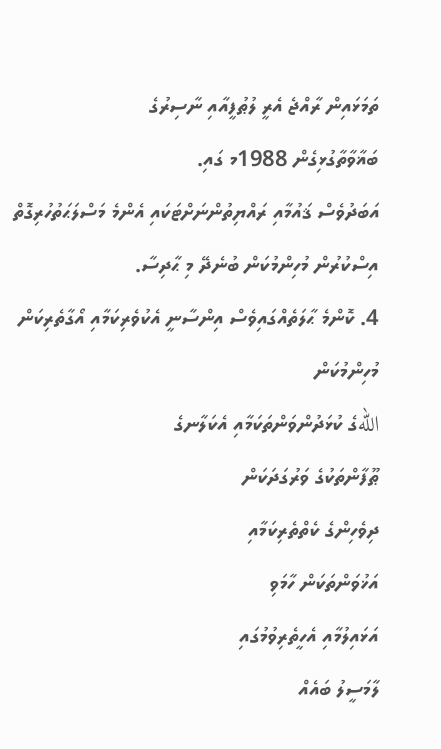ތަމަޅައިން ރާއްޖެ އެރީ ލުޠުފީއާއި ނާސިރުގެ
ބަޣާވާތާގުޅިގެން 1988މ ގައި.
އަބަދުވެސް ޤައުމާއި ރައްޔިތުންނަށްޓަކައި އެންމެ މަސްލަޙަތުހުރިގޮތް
އިސްކުރުން މުހިންމުކަން ބުނެދޭ މި ޙާދިސާ.
4. ކޮންމެ ޙާލަތެއްގައިވެސް އިންސާނީ އެކުވެރިކަމާއި އޯގާތެރިކަން
މުހިންމުކަން
اللهގެ ކުޅަދުންވަންތަކަމާއި އެކަލާނގެ
ޠޫފާންތަކުގެ ވަރުގަދަކަން
ދިވެހިންގެ ކެތްތެރިކަމާއި
އަޚުވަންތަކަން ހާމަވި
އަޅައިލުމާއި އެހީތެރިވުމުގައި
ލާމަސީލު ބައެއް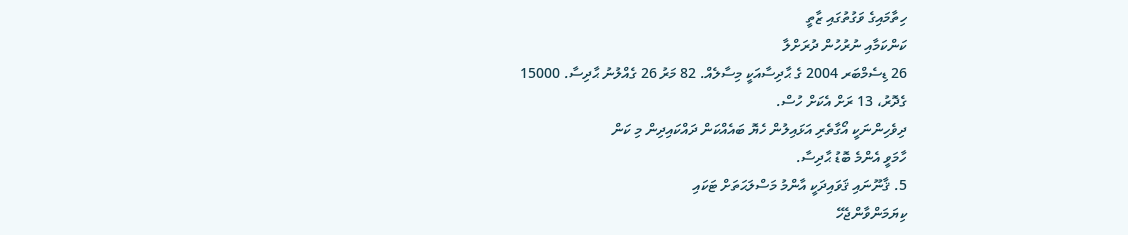ހިތާމައިގެ ވަގުތުގައި ޒާތީ
ކަންކަމާއި ނުރުހުން ދުރަށްލާ
26 ޑިސެމްބަރ 2004 ގެ ޙާދިސާއަކީ މިސާލެއް. 82 މަރު 26 ގެއްލުނު ޙާދިސާ. 15000
ގެދޮރު، 13 ރަށް އެކަށް ހުސް.
ދިވެހިންނަކީ އޯގާތެރި އަޅައިލުން ހެޔޮ ބައެއްކަން ދައްކައިދިން މި ކަން
ހާމަވީ އެންމެ ބޮޑު ޙާދިސާ.
5. ޤާނޫނައި ޤަވައިދަކީ އާންމު މަސްލަޙަތަށް ޓަކައި
ކިޔަމަންވާންޖެހޭ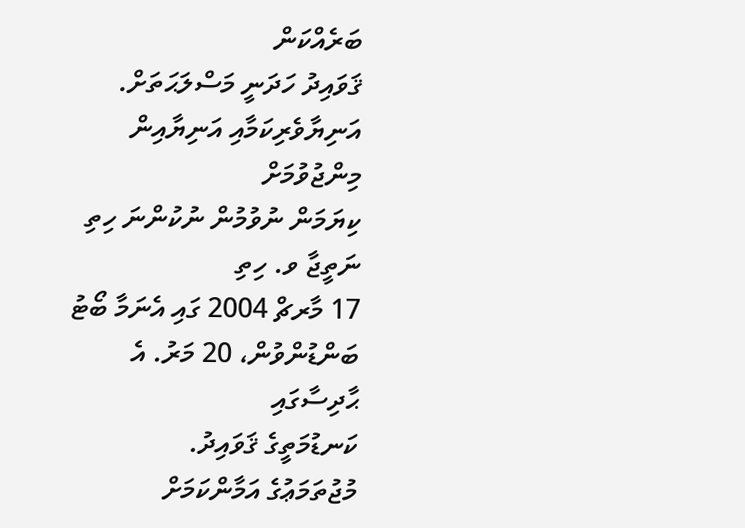ބަރެއްކަން
ޤަވައިދު ހަދަނީ މަސްލަޙަތަށް.
އަނިޔާވެރިކަމާއި އަނިޔާއިން
މިންޖުވުމަށް
ކިޔަމަން ނުވުމުން ނުކުންނަ ހިތި
ނަތީޖާ ވ. ހިތި
17 މާރޗް 2004 ގައި އެނަމާ ބޯޓު ބަންޑުންވުން، 20 މަރު. އެ ޙާދިސާގައި
ކަނޑުމަތީގެ ޤަވައިދު.
މުޖުތަމަޢުގެ އަމާންކަމަށް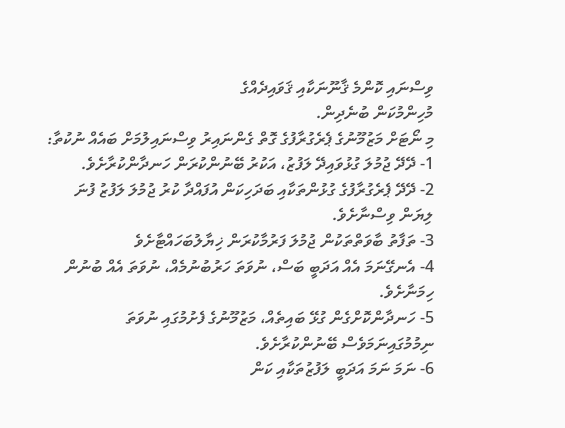ވިސްނައި ކޮންމެ ޤާނޫނަކާއި ޤަވައިދެއްގެ
މުހިންމުކަން ބުނެދިން.
މި ނޯޓަށް މަޒުމޫނުގެ ޕެރެގުރާފުގެ ގޮތް ގެންނައިރު ވިސްނައިލުމަށް ބައެއް ނުކުތާ:
1- ދޭދޭ ޖުމުލަ ގުޅުވައިދޭ ލަފުޒު، އަކުރު ބޭނުންކުރަން ހަނދާންކުރާށެވެ.
2- ދޭދޭ ޕެރެގުރާފުގެ ގުޅުންތަކާއި ބަދަހިކަން އުފައްދާ ކުރު ޖުމުލަ ލަފުޒު ފުނަ
ލިޔަން ވިސްނާށެވެ.
3- ތަފާތު ބާވަތްތަކުން ޖުމުލަ ފަރުމާކުރަން ޚިޔާލުބަހައްޓާށެވެ
4- އެނގޭނަމަ އެއް އަދަބީ ބަސް، ނުވަތަ ހަރުބުނުމެއް، ނުވަތަ އެއް ބުނުން
ހިމަނާށެވެ.
5- ހަނދާންކޮށްގެން ގުޅޭ ބައިތެއް، މަޒުމޫނުގެ ފެށުމުގައި ނުވަތަ
ނިމުމުގައިނަމަވެސް ބޭނުންކުރާށެވެ.
6- ނަމަ ނަމަ އަދަބީ ލަފުޒުތަކާއި ކަން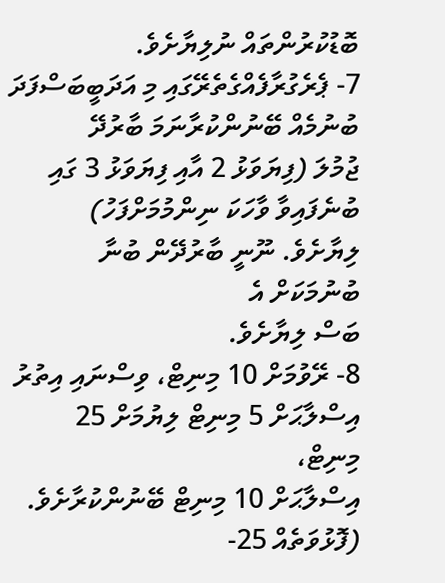ބޮޑުކުރުންތައް ނުލިޔާށެވެ.
7- ޕެރެގުރާފެއްގެތެރޭގައި މި އަދަބީބަސްފަދަ ބުނުމެއް ބޭނުންކުރާނަމަ ބާރުދޭ
ޖުމުލަ (ފިޔަވަޅު 2 އާއި ފިޔަވަޅު 3 ގައި
ބުނެފައިވާ ވާހަކަ ނިންމުމަށްފަހު) ލިޔާށެވެ. ނޫނީ ބާރުދޭން ބުނާ ބުނުމަކަށް އެ
ބަސް ލިޔާށެވެ.
8- ރޭވުމަށް 10 މިނިޓް، ވިސްނައި އިތުރު އިސްލާޙަށް 5 މިނިޓް ލިޔުމަށް 25 މިނިޓް،
އިސްލާޙަށް 10 މިނިޓް ބޭނުންކުރާށެވެ. (ފޮޅުވަތެއް 25-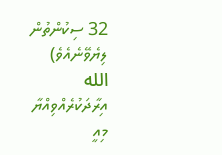32 ސިކުންތުން
ލިޔެވޭނެއެވެ)
الله އިރާދަކުރެއްވިއްޔާ މިއީ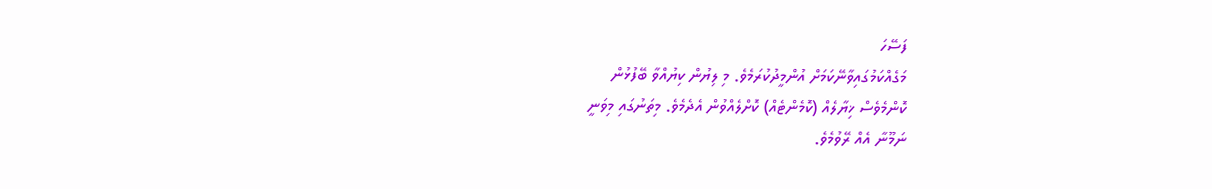ފަސޭހަ
މަގެއްކަމުގައިވާނޭކަމަށް އުންމީދުކުރަމެވެ. މި ލިޔުން ކިޔުއްވާ ބޭފުޅުން
ކޮންމެވެސް ޚިޔާލެއް (ކޮމެންޓެއް) ކޮށްލެއްވުން އެދެމެވެ. މިތަނުގައި މިވަނީ
ނަމޫނާ އެއް ރޭވުމެވެ.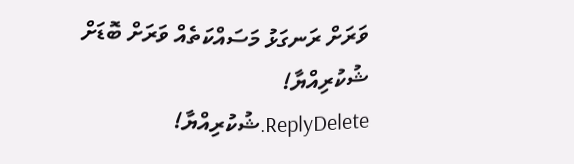ވަރަށް ރަނގަޅު މަސައްކަތެއް ވަރަށް ބޮޑަށް ޝުކުރިއްޔާ!
ReplyDelete.ޝުކުރިއްޔާ!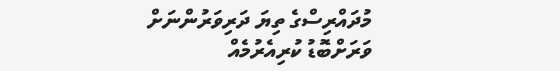މުދައްރިސްގެ ތިޔަ ދަރިވަރުންނަށް ވަރަށްބޮޑު ކުރިއެރުމެއް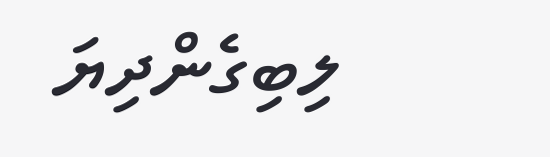ލިބިގެންދިޔަ